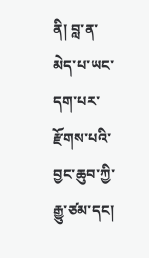ནི། བླ་ན་མེད་པ་ཡང་དག་པར་རྫོགས་པའི་བྱང་ཆུབ་ཀྱི་ རྒྱུ་ཙམ་དང།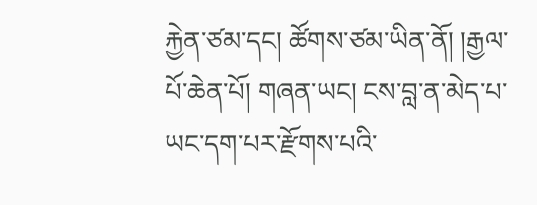རྐྱེན་ཙམ་དང། ཚོགས་ཙམ་ཡིན་ནོ། །རྒྱལ་པོ་ཆེན་པོ། གཞན་ཡང། ངས་བླ་ན་མེད་པ་ཡང་དག་པར་རྫོགས་པའི་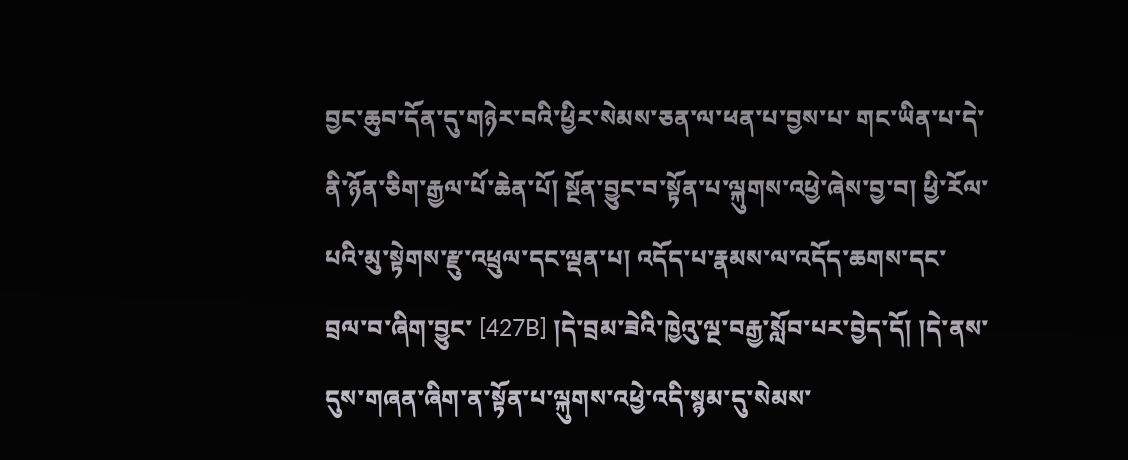བྱང་ཆུབ་དོན་དུ་གཉེར་བའི་ཕྱིར་སེམས་ཅན་ལ་ཕན་པ་བྱས་པ་ གང་ཡིན་པ་དེ་ནི་ཉོན་ཅིག་རྒྱལ་པོ་ཆེན་པོ། སྔོན་བྱུང་བ་སྟོན་པ་ལྐུགས་འཕྱེ་ཞེས་བྱ་བ། ཕྱི་རོལ་པའི་མུ་སྟེགས་རྫུ་འཕྲུལ་དང་ལྡན་པ། འདོད་པ་རྣམས་ལ་འདོད་ཆགས་དང་བྲལ་བ་ཞིག་བྱུང་ [427B] །དེ་བྲམ་ཟེའི་ཁྱེའུ་ལྔ་བརྒྱ་སློབ་པར་བྱེད་དོ། །དེ་ནས་དུས་གཞན་ཞིག་ན་སྟོན་པ་ལྐུགས་འཕྱེ་འདི་སྙམ་དུ་སེམས་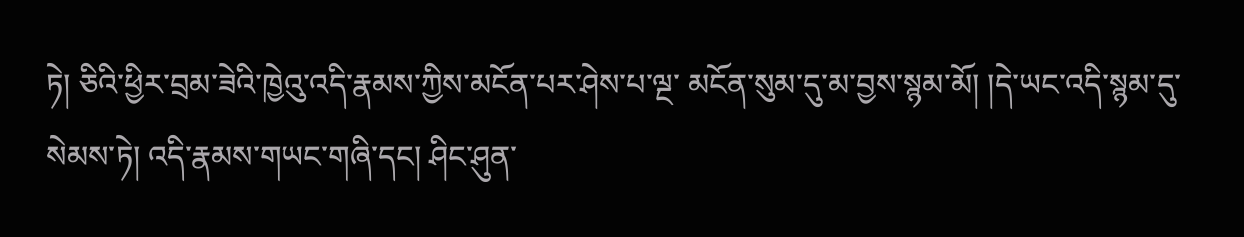ཏེ། ཅིའི་ཕྱིར་བྲམ་ཟེའི་ཁྱེའུ་འདི་རྣམས་ཀྱིས་མངོན་པར་ཤེས་པ་ལྔ་ མངོན་སུམ་དུ་མ་བྱས་སྙམ་མོ། །དེ་ཡང་འདི་སྙམ་དུ་སེམས་ཏེ། འདི་རྣམས་གཡང་གཞི་དང། ཤིང་ཤུན་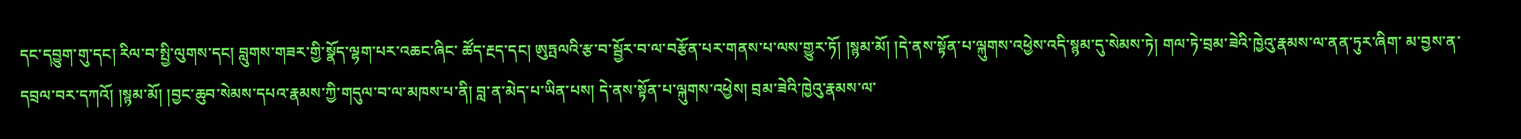དང་དབྱུག་གུ་དང། རིལ་བ་སྤྱི་ལུགས་དང། བླུགས་གཟར་གྱི་སྣོད་ལྷག་པར་འཆང་ཞིང་ ཚོད་རྔད་དང། ཨུཏྤལའི་རྩ་བ་སྦྱོར་བ་ལ་བརྩོན་པར་གནས་པ་ལས་གྱུར་ཏོ། །སྙམ་མོ། །དེ་ནས་སྟོན་པ་ལྐུགས་འཕྱེས་འདི་སྙམ་དུ་སེམས་ཏེ། གལ་ཏེ་བྲམ་ཟེའི་ཁྱེའུ་རྣམས་ལ་ནན་ཏུར་ཞིག་ མ་བྱས་ན་དབྲལ་བར་དཀའོ། །སྙམ་མོ། །བྱང་ཆུབ་སེམས་དཔའ་རྣམས་ཀྱི་གདུལ་བ་ལ་མཁས་པ་ནི། བླ་ན་མེད་པ་ཡིན་པས། དེ་ནས་སྟོན་པ་ལྐུགས་འཕྱེས། བྲམ་ཟེའི་ཁྱེའུ་རྣམས་ལ་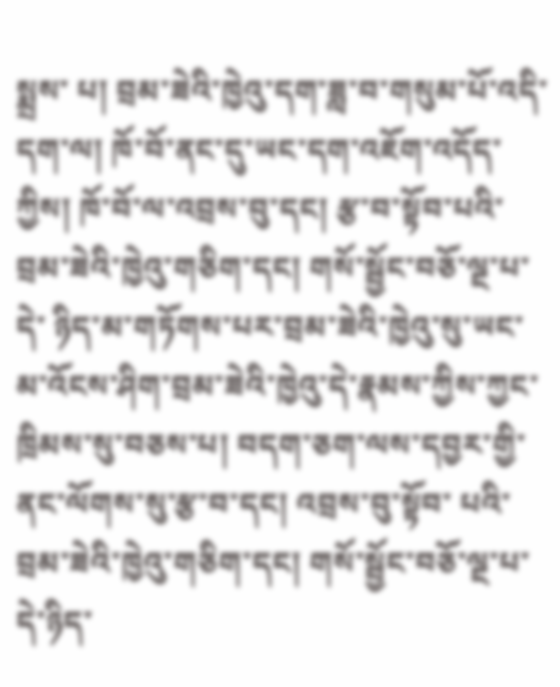སྨྲས་ པ། བྲམ་ཟེའི་ཁྱེའུ་དག་ཟླ་བ་གསུམ་པོ་འདི་དག་ལ། ཁོ་བོ་ནང་དུ་ཡང་དག་འཇོག་འདོད་ཀྱིས། ཁོ་བོ་ལ་འབྲས་བུ་དང། རྩ་བ་སྟོབ་པའི་བྲམ་ཟེའི་ཁྱེའུ་གཅིག་དང། གསོ་སྦྱོང་བཅོ་ལྔ་པ་དེ་ ཉིད་མ་གཏོགས་པར་བྲམ་ཟེའི་ཁྱེའུ་སུ་ཡང་མ་འོངས་ཤིག་བྲམ་ཟེའི་ཁྱེའུ་དེ་རྣམས་ཀྱིས་ཀྱང་ཁྲིམས་སུ་བཅས་པ། བདག་ཅག་ལས་དབྱར་གྱི་ནང་ལོགས་སུ་རྩ་བ་དང། འབྲས་བུ་སྟོབ་ པའི་བྲམ་ཟེའི་ཁྱེའུ་གཅིག་དང། གསོ་སྦྱོང་བཅོ་ལྔ་པ་དེ་ཉིད་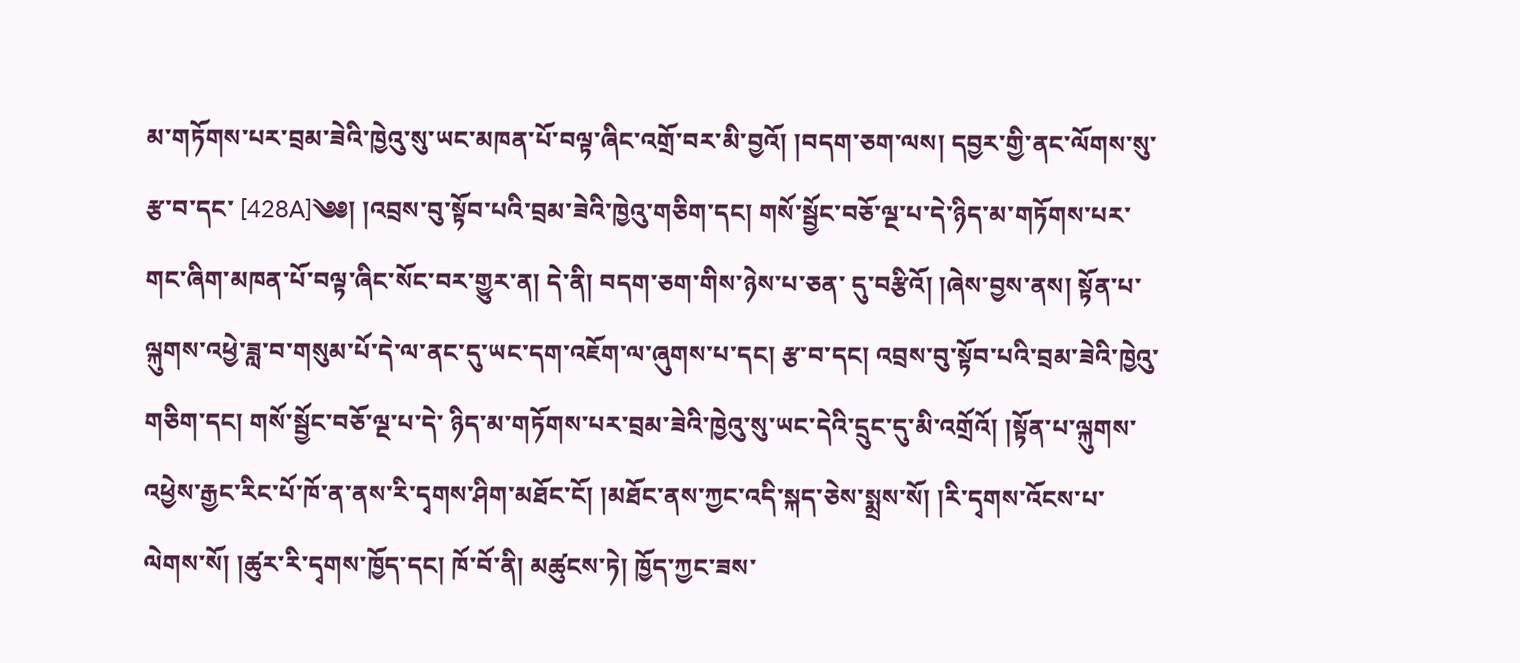མ་གཏོགས་པར་བྲམ་ཟེའི་ཁྱེའུ་སུ་ཡང་མཁན་པོ་བལྟ་ཞིང་འགྲོ་བར་མི་བྱའོ། །བདག་ཅག་ལས། དབྱར་གྱི་ནང་ལོགས་སུ་རྩ་བ་དང་ [428A]༄༅། །འབྲས་བུ་སྟོབ་པའི་བྲམ་ཟེའི་ཁྱེའུ་གཅིག་དང། གསོ་སྦྱོང་བཅོ་ལྔ་པ་དེ་ཉིད་མ་གཏོགས་པར་གང་ཞིག་མཁན་པོ་བལྟ་ཞིང་སོང་བར་གྱུར་ན། དེ་ནི། བདག་ཅག་གིས་ཉེས་པ་ཅན་ དུ་བརྩིའོ། །ཞེས་བྱས་ནས། སྟོན་པ་ལྐུགས་འཕྱེ་ཟླ་བ་གསུམ་པོ་དེ་ལ་ནང་དུ་ཡང་དག་འཇོག་ལ་ཞུགས་པ་དང། རྩ་བ་དང། འབྲས་བུ་སྟོབ་པའི་བྲམ་ཟེའི་ཁྱེའུ་གཅིག་དང། གསོ་སྦྱོང་བཅོ་ལྔ་པ་དེ་ ཉིད་མ་གཏོགས་པར་བྲམ་ཟེའི་ཁྱེའུ་སུ་ཡང་དེའི་དྲུང་དུ་མི་འགྲོའོ། །སྟོན་པ་ལྐུགས་འཕྱེས་རྒྱང་རིང་པོ་ཁོ་ན་ནས་རི་དྭགས་ཤིག་མཐོང་ངོ། །མཐོང་ནས་ཀྱང་འདི་སྐད་ཅེས་སྨྲས་སོ། །རི་དྭགས་འོངས་པ་ ལེགས་སོ། །ཚུར་རི་དྭགས་ཁྱོད་དང། ཁོ་བོ་ནི། མཚུངས་ཏེ། ཁྱོད་ཀྱང་ཟས་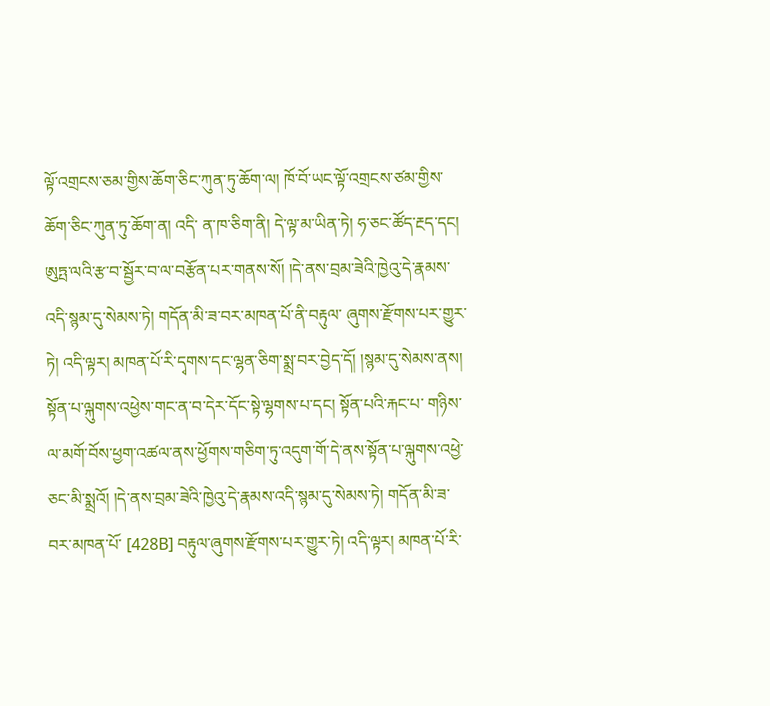ལྟོ་འགྲངས་ཅམ་གྱིས་ཆོག་ཅིང་ཀུན་ཏུ་ཆོག་ལ། ཁོ་བོ་ཡང་ལྟོ་འགྲངས་ཙམ་གྱིས་ཆོག་ཅིང་ཀུན་ཏུ་ཆོག་ན། འདི་ ན་ཁ་ཅིག་ནི། དེ་ལྟ་མ་ཡིན་ཏེ། ཧ་ཅང་ཚོད་རྔད་དང། ཨུཏྤ་ལའི་རྩ་བ་སྦྱོར་བ་ལ་བརྩོན་པར་གནས་སོ། །དེ་ནས་བྲམ་ཟེའི་ཁྱེའུ་དེ་རྣམས་འདི་སྙམ་དུ་སེམས་ཏེ། གདོན་མི་ཟ་བར་མཁན་པོ་ནི་བརྟུལ་ ཞུགས་རྫོགས་པར་གྱུར་ཏེ། འདི་ལྟར། མཁན་པོ་རི་དྭགས་དང་ལྷན་ཅིག་སྨྲ་བར་བྱེད་དོ། །སྙམ་དུ་སེམས་ནས། སྟོན་པ་ལྐུགས་འཕྱེས་གང་ན་བ་དེར་དོང་སྟེ་ལྷགས་པ་དང། སྟོན་པའི་རྐང་པ་ གཉིས་ལ་མགོ་བོས་ཕྱག་འཚལ་ནས་ཕྱོགས་གཅིག་ཏུ་འདུག་གོ་དེ་ནས་སྟོན་པ་ལྐུགས་འཕྱེ་ཅང་མི་སྨྲའོ། །དེ་ནས་བྲམ་ཟེའི་ཁྱེའུ་དེ་རྣམས་འདི་སྙམ་དུ་སེམས་ཏེ། གདོན་མི་ཟ་བར་མཁན་པོ་ [428B] བརྟུལ་ཞུགས་རྫོགས་པར་གྱུར་ཏེ། འདི་ལྟར། མཁན་པོ་རི་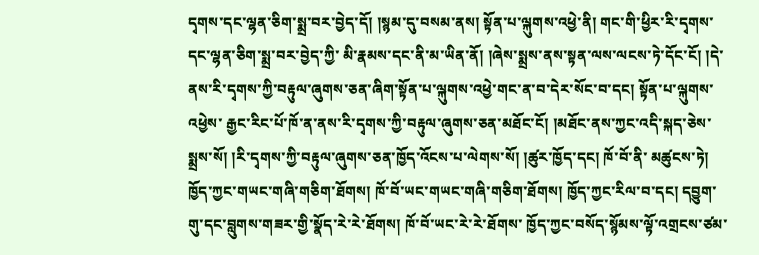དྭགས་དང་ལྷན་ཅིག་སྨྲ་བར་བྱེད་དོ། །སྙམ་དུ་བསམ་ནས། སྟོན་པ་ལྐུགས་འཕྱེ་ནི། གང་གི་ཕྱིར་རི་དྭགས་དང་ལྷན་ཅིག་སྨྲ་བར་བྱེད་ཀྱི་ མི་རྣམས་དང་ནི་མ་ཡིན་ནོ། །ཞེས་སྨྲས་ནས་སྟན་ལས་ལངས་ཏེ་དོང་ངོ། །དེ་ནས་རི་དྭགས་ཀྱི་བརྟུལ་ཞུགས་ཅན་ཞིག་སྟོན་པ་ལྐུགས་འཕྱེ་གང་ན་བ་དེར་སོང་བ་དང། སྟོན་པ་ལྐུགས་འཕྱེས་ རྒྱང་རིང་པོ་ཁོ་ན་ནས་རི་དྭགས་ཀྱི་བརྟུལ་ཞུགས་ཅན་མཐོང་ངོ། །མཐོང་ནས་ཀྱང་འདི་སྐད་ཅེས་སྨྲས་སོ། །རི་དྭགས་ཀྱི་བརྟུལ་ཞུགས་ཅན་ཁྱོད་འོངས་པ་ལེགས་སོ། །ཚུར་ཁྱོད་དང། ཁོ་བོ་ནི་ མཚུངས་ཏེ། ཁྱོད་ཀྱང་གཡང་གཞི་གཅིག་ཐོགས། ཁོ་བོ་ཡང་གཡང་གཞི་གཅིག་ཐོགས། ཁྱོད་ཀྱང་རིལ་བ་དང། དབྱུག་གུ་དང་བླུགས་གཟར་གྱི་སྣོད་རེ་རེ་ཐོགས། ཁོ་བོ་ཡང་རེ་རེ་ཐོགས་ ཁྱོད་ཀྱང་བསོད་སྙོམས་ལྟོ་འགྲངས་ཙམ་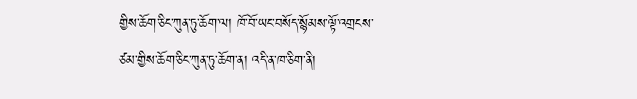གྱིས་ཆོག་ཅིང་ཀུན་ཏུ་ཆོག་ལ། ཁོ་བོ་ཡང་བསོད་སྙོམས་ལྟོ་འགྲངས་ཙམ་གྱིས་ཆོག་ཅིང་ཀུན་ཏུ་ཆོག་ན། འདི་ན་ཁ་ཅིག་ནི།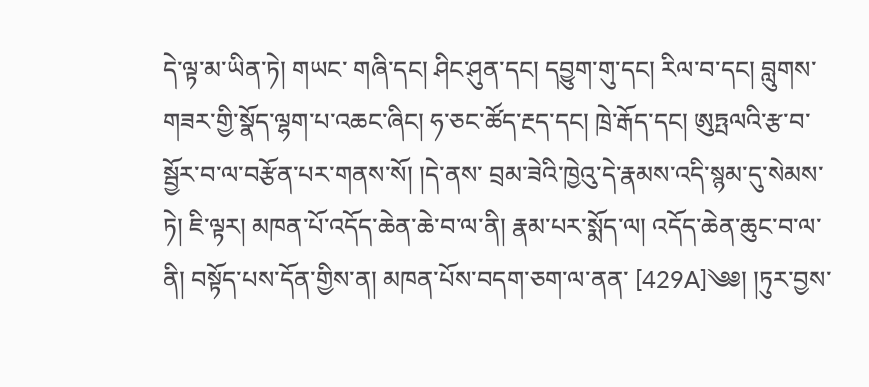དེ་ལྟ་མ་ཡིན་ཏེ། གཡང་ གཞི་དང། ཤིང་ཤུན་དང། དབྱུག་གུ་དང། རིལ་བ་དང། བླུགས་གཟར་གྱི་སྣོད་ལྷག་པ་འཆང་ཞིང། ཧ་ཅང་ཚོད་རྔད་དང། ཁྲེ་རྒོད་དང། ཨུཏྤལའི་རྩ་བ་སྦྱོར་བ་ལ་བརྩོན་པར་གནས་སོ། །དེ་ནས་ བྲམ་ཟེའི་ཁྱེའུ་དེ་རྣམས་འདི་སྙམ་དུ་སེམས་ཏེ། ཇི་ལྟར། མཁན་པོ་འདོད་ཆེན་ཆེ་བ་ལ་ནི། རྣམ་པར་སྨོད་ལ། འདོད་ཆེན་ཆུང་བ་ལ་ནི། བསྟོད་པས་དོན་གྱིས་ན། མཁན་པོས་བདག་ཅག་ལ་ནན་ [429A]༄༅། །ཏུར་བྱས་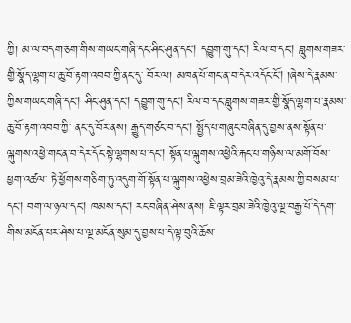ཀྱི། མ་ལ་བདག་ཅག་གིས་གཡང་གཞི་དང་ཤིང་ཤུན་དང། དབྱུག་གུ་དང། རིལ་བ་དང། བླུགས་གཟར་གྱི་སྣོད་ལྷག་པ་ཆུ་བོ་རྟག་འབབ་ཀྱི་ནང་དུ་ བོར་ལ། མཁན་པོ་གང་ན་བ་དེར་འདོང་ངོ། །ཞེས་དེ་རྣམས་ཀྱིས་གཡང་གཞི་དང། ཤིང་ཤུན་དང། དབྱུག་གུ་དང། རིལ་བ་དང་བླུགས་གཟར་གྱི་སྣོད་ལྷག་པ་རྣམས་ཆུ་བོ་རྟག་འབབ་ཀྱི་ ནང་དུ་བོར་ནས། རྒྱུད་གཙང་བ་དང། སྤྱོད་པ་གཞུང་བཞིན་དུ་བྱས་ནས་སྟོན་པ་ལྐུགས་འཕྱེ་གང་ན་བ་དེར་དོང་སྟེ་ལྷགས་པ་དང། སྟོན་པ་ལྐུགས་འཕྱེའི་རྐང་པ་གཉིས་ལ་མགོ་བོས་ཕྱག་འཚལ་ ཏེ་ཕྱོགས་གཅིག་ཏུ་འདུག་གོ་སྟོན་པ་ལྐུགས་འཕྱེས་བྲམ་ཟེའི་ཁྱེའུ་དེ་རྣམས་ཀྱི་བསམ་པ་དང། བག་ལ་ཉལ་དང། ཁམས་དང། རང་བཞིན་ཤེས་ནས། ཇི་ལྟར་བྲམ་ཟེའི་ཁྱེའུ་ལྔ་བརྒྱ་པོ་དེ་དག་ གིས་མངོན་པར་ཤེས་པ་ལྔ་མངོན་སུམ་དུ་བྱས་པ་དེ་ལྟ་བུའི་ཆོས་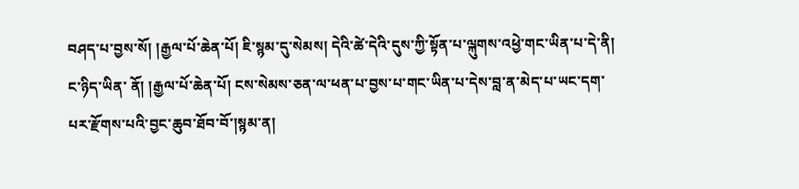བཤད་པ་བྱས་སོ། །རྒྱལ་པོ་ཆེན་པོ། ཇི་སྙམ་དུ་སེམས། དེའི་ཚེ་དེའི་དུས་ཀྱི་སྟོན་པ་ལྐུགས་འཕྱེ་གང་ཡིན་པ་དེ་ནི། ང་ཉིད་ཡིན་ ནོ། །རྒྱལ་པོ་ཆེན་པོ། ངས་སེམས་ཅན་ལ་ཕན་པ་བྱས་པ་གང་ཡིན་པ་དེས་བླ་ན་མེད་པ་ཡང་དག་པར་རྫོགས་པའི་བྱང་ཆུབ་ཐོབ་བོ་།སྙམ་ན།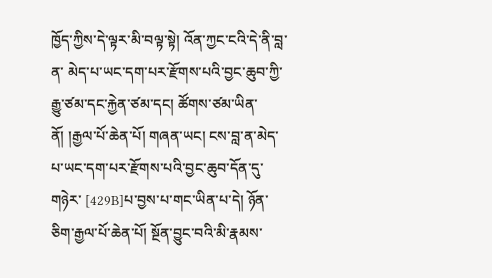ཁྱོད་ཀྱིས་དེ་ལྟར་མི་བལྟ་སྟེ། འོན་ཀྱང་ངའི་དེ་ནི་བླ་ན་ མེད་པ་ཡང་དག་པར་རྫོགས་པའི་བྱང་ཆུབ་ཀྱི་རྒྱུ་ཙམ་དང་རྐྱེན་ཙམ་དང། ཚོགས་ཙམ་ཡིན་ནོ། །རྒྱལ་པོ་ཆེན་པོ། གཞན་ཡང། ངས་བླ་ན་མེད་པ་ཡང་དག་པར་རྫོགས་པའི་བྱང་ཆུབ་དོན་དུ་གཉེར་ [429B]པ་བྱས་པ་གང་ཡིན་པ་དེ། ཉོན་ཅིག་རྒྱལ་པོ་ཆེན་པོ། སྔོན་བྱུང་བའི་མི་རྣམས་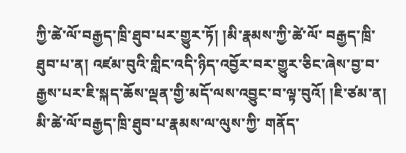ཀྱི་ཚེ་ལོ་བརྒྱད་ཁྲི་ཐུབ་པར་གྱུར་ཏོ། །མི་རྣམས་ཀྱི་ཚེ་ལོ་ བརྒྱད་ཁྲི་ཐུབ་པ་ན། འཛམ་བུའི་གླིང་འདི་ཉིད་འབྱོར་བར་གྱུར་ཅིང་ཞེས་བྱ་བ་རྒྱས་པར་ཇི་སྐད་ཆོས་ལྡན་གྱི་མདོ་ལས་འབྱུང་བ་ལྟ་བུའོ། །ཇི་ཙམ་ན། མི་ཚེ་ལོ་བརྒྱད་ཁྲི་ཐུབ་པ་རྣམས་ལ་ལུས་ཀྱི་ གནོད་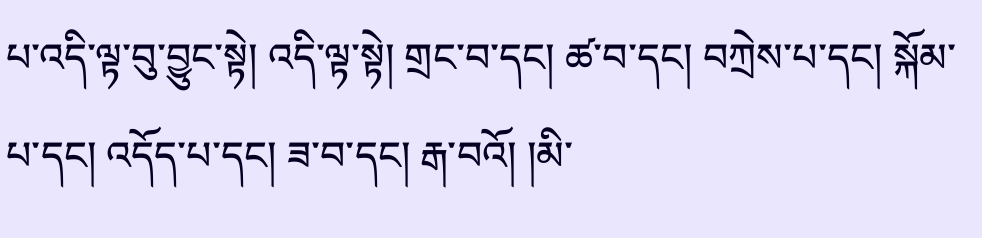པ་འདི་ལྟ་བུ་བྱུང་སྟེ། འདི་ལྟ་སྟེ། གྲང་བ་དང། ཚ་བ་དང། བཀྲེས་པ་དང། སྐོམ་པ་དང། འདོད་པ་དང། ཟ་བ་དང། རྒ་བའོ། །མི་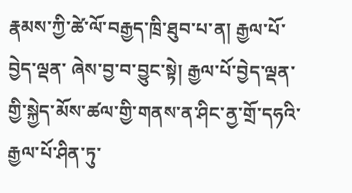རྣམས་ཀྱི་ཚེ་ལོ་བརྒྱད་ཁྲི་ཐུབ་པ་ན། རྒྱལ་པོ་བྱེད་ལྡན་ ཞེས་བྱ་བ་བྱུང་སྟེ། རྒྱལ་པོ་བྱེད་ལྡན་གྱི་སྐྱེད་མོས་ཚལ་གྱི་གནས་ན་ཤིང་ནྱ་གྲོ་དཧའི་རྒྱལ་པོ་ཤིན་ཏུ་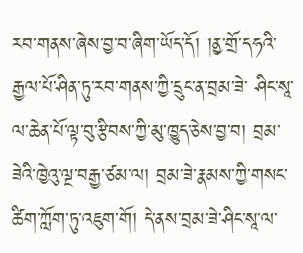རབ་གནས་ཞེས་བྱ་བ་ཞིག་ཡོད་དོ། །ནྱ་གྲོ་དཧའི་རྒྱལ་པོ་ཤིན་ཏུ་རབ་གནས་ཀྱི་དྲུང་ན་བྲམ་ཟེ་ ཤིང་སཱ་ལ་ཆེན་པོ་ལྟ་བུ་རྩིབས་ཀྱི་མུ་ཁྱུད་ཅེས་བྱ་བ། བྲམ་ཟེའི་ཁྱེའུ་ལྔ་བརྒྱ་ཙམ་ལ། བྲམ་ཟེ་རྣམས་ཀྱི་གསང་ཚིག་ཀློག་ཏུ་འཇུག་གོ། དེ་ནས་བྲམ་ཟེ་ཤིང་སཱ་ལ་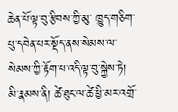ཆེན་པོ་ལྟ་བུ་རྩིབས་ཀྱི་མུ་ ཁྱུད་གཅིག་པུ་དབེན་པར་སྡོད་ནས་སེམས་ལ་སེམས་ཀྱི་རྟོག་པ་འདི་ལྟ་བུ་སྐྱེས་ཏེ། མི་རྣམས་ནི། ཚེ་ཐུང་ལ་ཚེ་ཕྱི་མར་འགྲོ་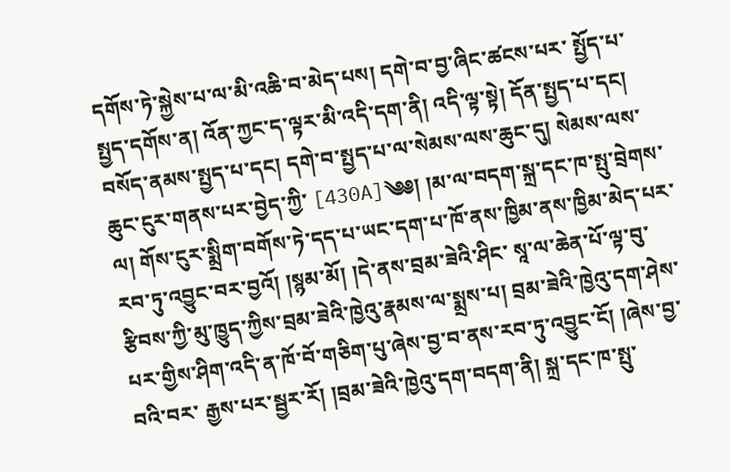དགོས་ཏེ་སྐྱེས་པ་ལ་མི་འཆི་བ་མེད་པས། དགེ་བ་བྱ་ཞིང་ཚངས་པར་ སྤྱོད་པ་སྤྱད་དགོས་ན། འོན་ཀྱང་ད་ལྟར་མི་འདི་དག་ནི། འདི་ལྟ་སྟེ། དོན་སྤྱད་པ་དང། བསོད་ནམས་སྤྱད་པ་དང། དགེ་བ་སྤྱད་པ་ལ་སེམས་ལས་ཆུང་དུ། སེམས་ལས་ཆུང་ངུར་གནས་པར་བྱེད་ཀྱི་ [430A]༄༅། །མ་ལ་བདག་སྐྲ་དང་ཁ་སྤུ་བྲེགས་ལ། གོས་ངུར་སྨྲིག་བགོས་ཏེ་དད་པ་ཡང་དག་པ་ཁོ་ནས་ཁྱིམ་ནས་ཁྱིམ་མེད་པར་རབ་ཏུ་འབྱུང་བར་བྱའོ། །སྙམ་མོ། །དེ་ནས་བྲམ་ཟེའི་ཤིང་ སཱ་ལ་ཆེན་པོ་ལྟ་བུ་རྩིབས་ཀྱི་མུ་ཁྱུད་ཀྱིས་བྲམ་ཟེའི་ཁྱེའུ་རྣམས་ལ་སྨྲས་པ། བྲམ་ཟེའི་ཁྱེའུ་དག་ཤེས་པར་གྱིས་ཤིག་འདི་ན་ཁོ་བོ་གཅིག་པུ་ཞེས་བྱ་བ་ནས་རབ་ཏུ་འབྱུང་ངོ། །ཞེས་བྱ་བའི་བར་ རྒྱས་པར་སྦྱར་རོ། །བྲམ་ཟེའི་ཁྱེའུ་དག་བདག་ནི། སྐྲ་དང་ཁ་སྤུ་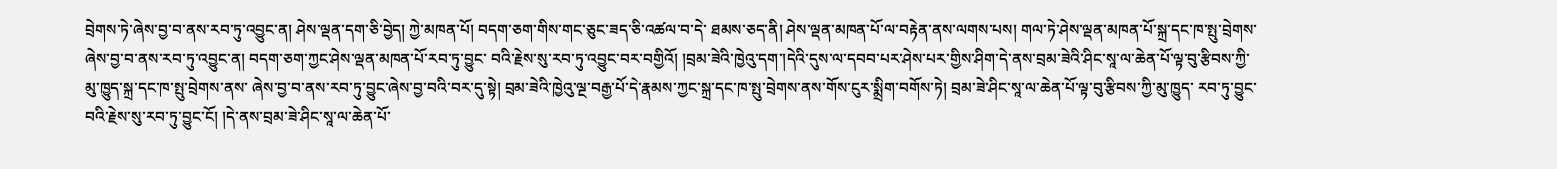བྲེགས་ཏེ་ཞེས་བྱ་བ་ནས་རབ་ཏུ་འབྱུང་ན། ཤེས་ལྡན་དག་ཅི་བྱེད། ཀྱེ་མཁན་པོ། བདག་ཅག་གིས་གང་ཅུང་ཟད་ཅི་འཚལ་བ་དེ་ ཐམས་ཅད་ནི། ཤེས་ལྡན་མཁན་པོ་ལ་བརྟེན་ནས་ལགས་པས། གལ་ཏེ་ཤེས་ལྡན་མཁན་པོ་སྐྲ་དང་ཁ་སྤུ་བྲེགས་ཞེས་བྱ་བ་ནས་རབ་ཏུ་འབྱུང་ན། བདག་ཅག་ཀྱང་ཤེས་ལྡན་མཁན་པོ་རབ་ཏུ་བྱུང་ བའི་རྗེས་སུ་རབ་ཏུ་འབྱུང་བར་བགྱིའོ། །བྲམ་ཟེའི་ཁྱེའུ་དག་།དེའི་དུས་ལ་དབབ་པར་ཤེས་པར་གྱིས་ཤིག་དེ་ནས་བྲམ་ཟེའི་ཤིང་སཱ་ལ་ཆེན་པོ་ལྟ་བུ་རྩིབས་ཀྱི་མུ་ཁྱུད་སྐྲ་དང་ཁ་སྤུ་བྲེགས་ནས་ ཞེས་བྱ་བ་ནས་རབ་ཏུ་བྱུང་ཞེས་བྱ་བའི་བར་དུ་སྟེ། བྲམ་ཟེའི་ཁྱེའུ་ལྔ་བརྒྱ་པོ་དེ་རྣམས་ཀྱང་སྐྲ་དང་ཁ་སྤུ་བྲེགས་ནས་གོས་ངུར་སྨྲིག་བགོས་ཏེ། བྲམ་ཟེ་ཤིང་སཱ་ལ་ཆེན་པོ་ལྟ་བུ་རྩིབས་ཀྱི་མུ་ཁྱུད་ རབ་ཏུ་བྱུང་བའི་རྗེས་སུ་རབ་ཏུ་བྱུང་ངོ། །དེ་ནས་བྲམ་ཟེ་ཤིང་སཱ་ལ་ཆེན་པོ་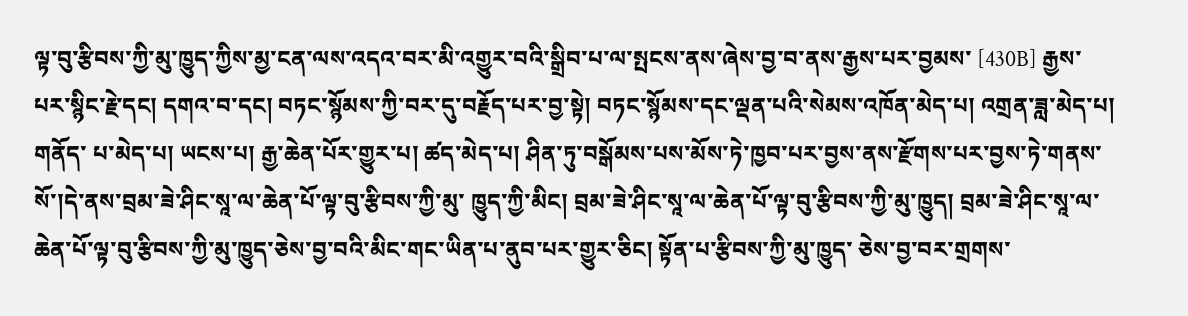ལྟ་བུ་རྩིབས་ཀྱི་མུ་ཁྱུད་ཀྱིས་མྱ་ངན་ལས་འདའ་བར་མི་འགྱུར་བའི་སྒྲིབ་པ་ལ་སྤངས་ནས་ཞེས་བྱ་བ་ནས་རྒྱས་པར་བྱམས་ [430B] རྒྱས་པར་སྙིང་རྗེ་དང། དགའ་བ་དང། བཏང་སྙོམས་ཀྱི་བར་དུ་བརྗོད་པར་བྱ་སྟེ། བཏང་སྙོམས་དང་ལྡན་པའི་སེམས་འཁོན་མེད་པ། འགྲན་ཟླ་མེད་པ། གནོད་ པ་མེད་པ། ཡངས་པ། རྒྱ་ཆེན་པོར་གྱུར་པ། ཚད་མེད་པ། ཤིན་ཏུ་བསྒོམས་པས་མོས་ཏེ་ཁྱབ་པར་བྱས་ནས་རྫོགས་པར་བྱས་ཏེ་གནས་སོ་།དེ་ནས་བྲམ་ཟེ་ཤིང་སཱ་ལ་ཆེན་པོ་ལྟ་བུ་རྩིབས་ཀྱི་མུ་ ཁྱུད་ཀྱི་མིང། བྲམ་ཟེ་ཤིང་སཱ་ལ་ཆེན་པོ་ལྟ་བུ་རྩིབས་ཀྱི་མུ་ཁྱུད། བྲམ་ཟེ་ཤིང་སཱ་ལ་ཆེན་པོ་ལྟ་བུ་རྩིབས་ཀྱི་མུ་ཁྱུད་ཅེས་བྱ་བའི་མིང་གང་ཡིན་པ་ནུབ་པར་གྱུར་ཅིང། སྟོན་པ་རྩིབས་ཀྱི་མུ་ཁྱུད་ ཅེས་བྱ་བར་གྲགས་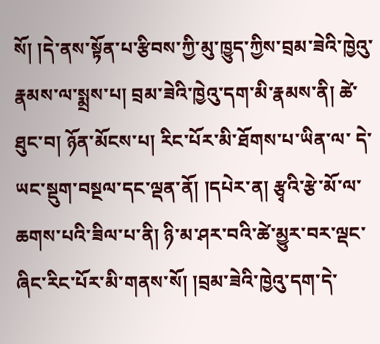སོ། །དེ་ནས་སྟོན་པ་རྩིབས་ཀྱི་མུ་ཁྱུད་ཀྱིས་བྲམ་ཟེའི་ཁྱེའུ་རྣམས་ལ་སྨྲས་པ། བྲམ་ཟེའི་ཁྱེའུ་དག་མི་རྣམས་ནི། ཚེ་ཐུང་བ། ཉོན་མོངས་པ། རིང་པོར་མི་ཐོགས་པ་ཡིན་ལ་ དེ་ཡང་སྡུག་བསྔལ་དང་ལྡན་ནོ། །དཔེར་ན། རྩྭའི་རྩེ་མོ་ལ་ཆགས་པའི་ཟིལ་པ་ནི། ཉི་མ་ཤར་བའི་ཚེ་མྱུར་བར་ལྡང་ཞིང་རིང་པོར་མི་གནས་སོ། །བྲམ་ཟེའི་ཁྱེའུ་དག་དེ་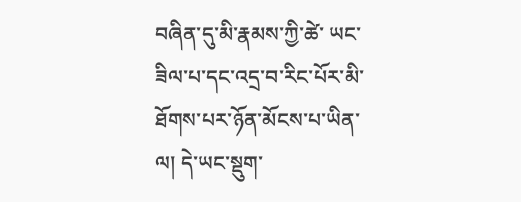བཞིན་དུ་མི་རྣམས་ཀྱི་ཚེ་ ཡང་ཟིལ་པ་དང་འདྲ་བ་རིང་པོར་མི་ཐོགས་པར་ཉོན་མོངས་པ་ཡིན་ལ། དེ་ཡང་སྡུག་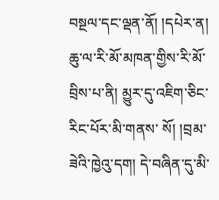བསྔལ་དང་ལྡན་ནོ། །དཔེར་ན། ཆུ་ལ་རི་མོ་མཁན་གྱིས་རི་མོ་བྲིས་པ་ནི། མྱུར་དུ་འཇིག་ཅིང་རིང་པོར་མི་གནས་ སོ། །བྲམ་ཟེའི་ཁྱེའུ་དག། དེ་བཞིན་དུ་མི་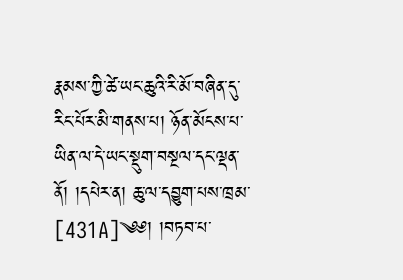རྣམས་ཀྱི་ཚེ་ཡང་ཆུའི་རི་མོ་བཞིན་དུ་རིང་པོར་མི་གནས་པ། ཉོན་མོངས་པ་ཡིན་ལ་དེ་ཡང་སྡུག་བསྔལ་དང་ལྡན་ནོ། །དཔེར་ན། ཆུ་ལ་དབྱུག་པས་ཁྲམ་ [431A]༄༅། །བཏབ་པ་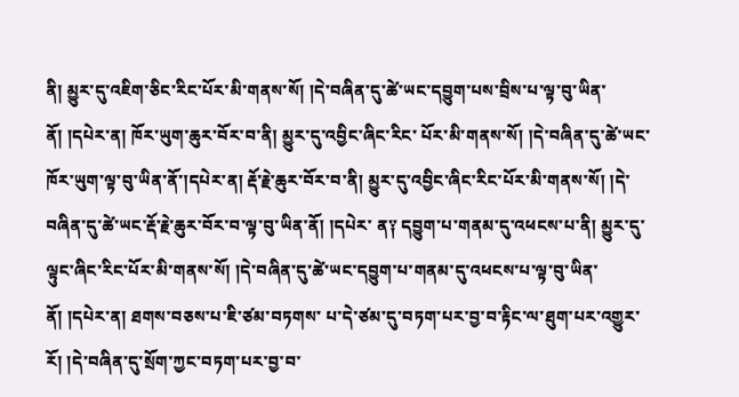ནི། མྱུར་དུ་འཇིག་ཅིང་རིང་པོར་མི་གནས་སོ། །དེ་བཞིན་དུ་ཚེ་ཡང་དབྱུག་པས་བྲིས་པ་ལྟ་བུ་ཡིན་ནོ། །དཔེར་ན། ཁོར་ཡུག་ཆུར་བོར་བ་ནི། མྱུར་དུ་འབྱིང་ཞིང་རིང་ པོར་མི་གནས་སོ། །དེ་བཞིན་དུ་ཚེ་ཡང་ཁོར་ཡུག་ལྟ་བུ་ཡིན་ནོ་།དཔེར་ན། རྡོ་རྗེ་ཆུར་བོར་བ་ནི། མྱུར་དུ་འབྱིང་ཞིང་རིང་པོར་མི་གནས་སོ། །དེ་བཞིན་དུ་ཚེ་ཡང་རྡོ་རྗེ་ཆུར་བོར་བ་ལྟ་བུ་ཡིན་ནོ། །དཔེར་ ན༑ དབྱུག་པ་གནམ་དུ་འཕངས་པ་ནི། མྱུར་དུ་ལྟུང་ཞིང་རིང་པོར་མི་གནས་སོ། །དེ་བཞིན་དུ་ཚེ་ཡང་དབྱུག་པ་གནམ་དུ་འཕངས་པ་ལྟ་བུ་ཡིན་ནོ། །དཔེར་ན། ཐགས་བཅས་པ་ཇི་ཙམ་བཏགས་ པ་དེ་ཙམ་དུ་བཏག་པར་བྱ་བ་རྟིང་ལ་ཐུག་པར་འགྱུར་རོ། །དེ་བཞིན་དུ་སྲོག་ཀྱང་བཏག་པར་བྱ་བ་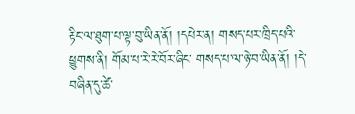རྟིང་ལ་ཐུག་པ་ལྟ་བུ་ཡིན་ནོ། །དཔེར་ན། གསད་པར་ཁྲིད་པའི་ཕྱུགས་ནི། གོམ་པ་རེ་རེ་བོར་ཞིང་ གསད་པ་ལ་ཉེ་བ་ཡིན་ནོ། །དེ་བཞིན་དུ་ཚེ་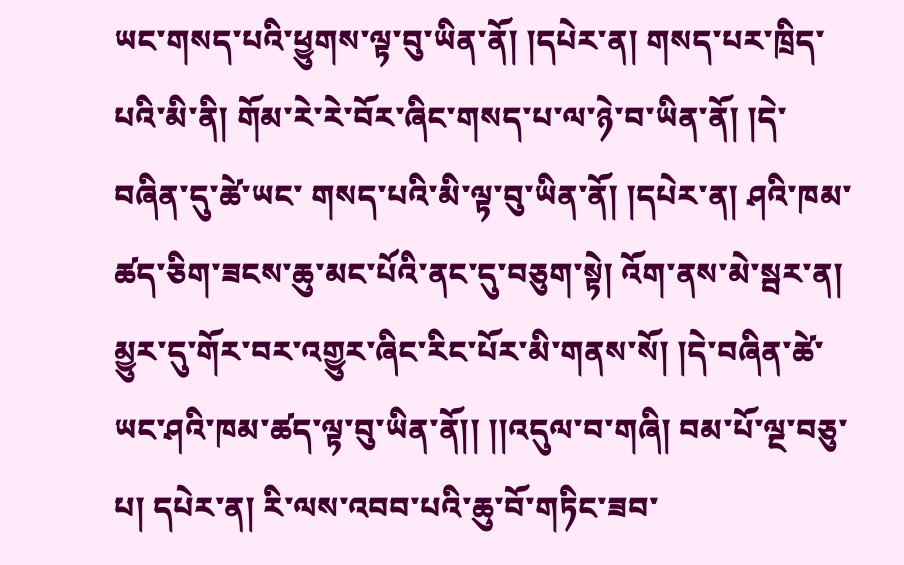ཡང་གསད་པའི་ཕྱུགས་ལྟ་བུ་ཡིན་ནོ། །དཔེར་ན། གསད་པར་ཁྲིད་པའི་མི་ནི། གོམ་རེ་རེ་བོར་ཞིང་གསད་པ་ལ་ཉེ་བ་ཡིན་ནོ། །དེ་བཞིན་དུ་ཚེ་ཡང་ གསད་པའི་མི་ལྟ་བུ་ཡིན་ནོ། །དཔེར་ན། ཤའི་ཁམ་ཚད་ཅིག་ཟངས་ཆུ་མང་པོའི་ནང་དུ་བཅུག་སྟེ། འོག་ནས་མེ་སྦར་ན། མྱུར་དུ་གོར་བར་འགྱུར་ཞིང་རིང་པོར་མི་གནས་སོ། །དེ་བཞིན་ཚེ་ ཡང་ཤའི་ཁམ་ཚད་ལྟ་བུ་ཡིན་ནོ།། །།འདུལ་བ་གཞི། བམ་པོ་ལྔ་བཅུ་པ། དཔེར་ན། རི་ལས་འབབ་པའི་ཆུ་བོ་གཏིང་ཟབ་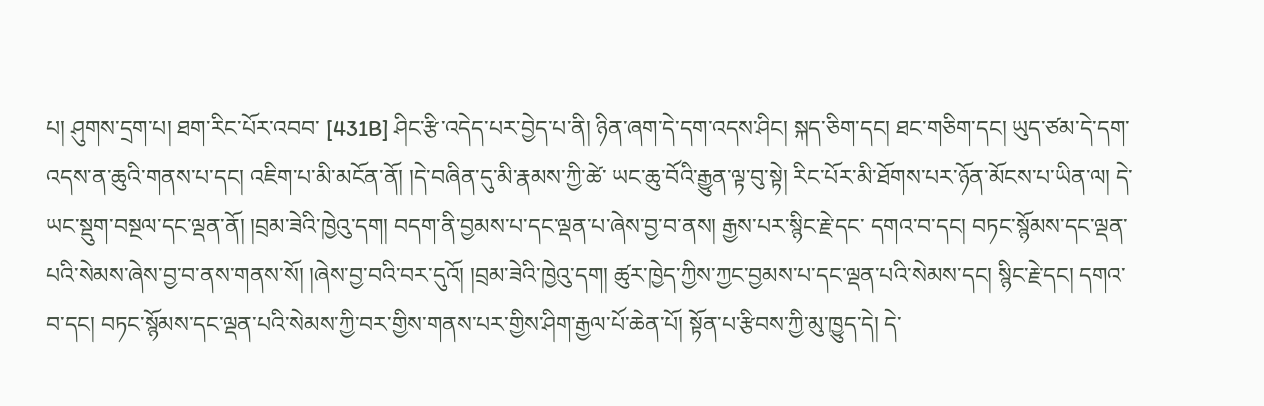པ། ཤུགས་དྲག་པ། ཐག་རིང་པོར་འབབ་ [431B] ཤིང་རྩི་འདེད་པར་བྱེད་པ་ནི། ཉིན་ཞག་དེ་དག་འདས་ཤིང། སྐད་ཅིག་དང། ཐང་གཅིག་དང། ཡུད་ཙམ་དེ་དག་འདས་ན་ཆུའི་གནས་པ་དང། འཇིག་པ་མི་མངོན་ནོ། །དེ་བཞིན་དུ་མི་རྣམས་ཀྱི་ཚེ་ ཡང་ཆུ་བོའི་རྒྱུན་ལྟ་བུ་སྟེ། རིང་པོར་མི་ཐོགས་པར་ཉོན་མོངས་པ་ཡིན་ལ། དེ་ཡང་སྡུག་བསྔལ་དང་ལྡན་ནོ། །བྲམ་ཟེའི་ཁྱེའུ་དག། བདག་ནི་བྱམས་པ་དང་ལྡན་པ་ཞེས་བྱ་བ་ནས། རྒྱས་པར་སྙིང་རྗེ་དང་ དགའ་བ་དང། བཏང་སྙོམས་དང་ལྡན་པའི་སེམས་ཞེས་བྱ་བ་ནས་གནས་སོ། །ཞེས་བྱ་བའི་བར་དུའོ། །བྲམ་ཟེའི་ཁྱེའུ་དག། ཚུར་ཁྱེད་ཀྱིས་ཀྱང་བྱམས་པ་དང་ལྡན་པའི་སེམས་དང། སྙིང་རྗེ་དང། དགའ་ བ་དང། བཏང་སྙོམས་དང་ལྡན་པའི་སེམས་ཀྱི་བར་གྱིས་གནས་པར་གྱིས་ཤིག་རྒྱལ་པོ་ཆེན་པོ། སྟོན་པ་རྩིབས་ཀྱི་མུ་ཁྱུད་དེ། དེ་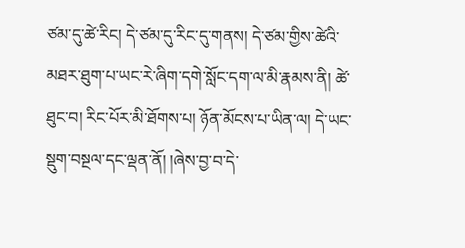ཙམ་དུ་ཚེ་རིང། དེ་ཙམ་དུ་རིང་དུ་གནས། དེ་ཙམ་གྱིས་ཚེའི་ མཐར་ཐུག་པ་ཡང་རེ་ཞིག་དགེ་སློང་དག་ལ་མི་རྣམས་ནི། ཚེ་ཐུང་བ། རིང་པོར་མི་ཐོགས་པ། ཉོན་མོངས་པ་ཡིན་ལ། དེ་ཡང་སྡུག་བསྔལ་དང་ལྡན་ནོ། །ཞེས་བྱ་བ་དེ་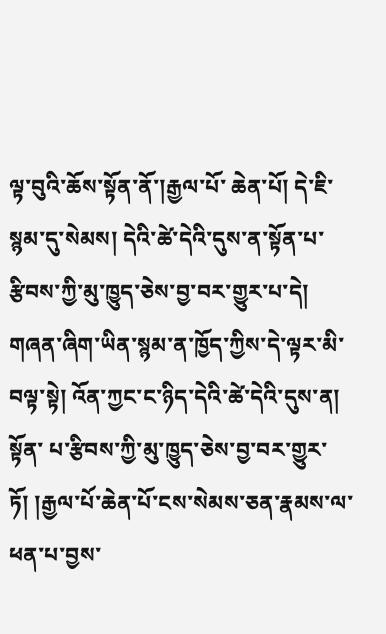ལྟ་བུའི་ཆོས་སྟོན་ནོ་།རྒྱལ་པོ་ ཆེན་པོ། དེ་ཇི་སྙམ་དུ་སེམས། དེའི་ཚེ་དེའི་དུས་ན་སྟོན་པ་རྩིབས་ཀྱི་མུ་ཁྱུད་ཅེས་བྱ་བར་གྱུར་པ་དེ། གཞན་ཞིག་ཡིན་སྙམ་ན་ཁྱོད་ཀྱིས་དེ་ལྟར་མི་བལྟ་སྟེ། འོན་ཀྱང་ང་ཉིད་དེའི་ཚེ་དེའི་དུས་ན། སྟོན་ པ་རྩིབས་ཀྱི་མུ་ཁྱུད་ཅེས་བྱ་བར་གྱུར་ཏོ། །རྒྱལ་པོ་ཆེན་པོ་ངས་སེམས་ཅན་རྣམས་ལ་ཕན་པ་བྱས་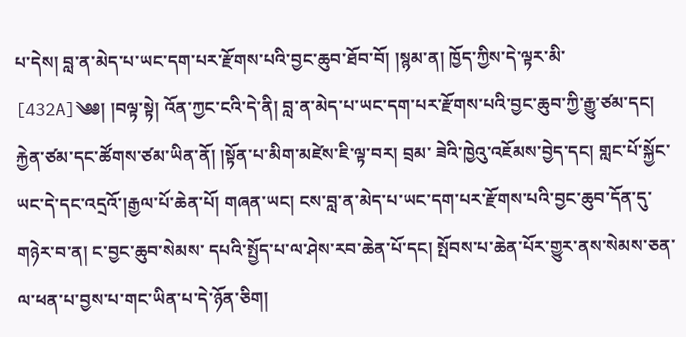པ་དེས། བླ་ན་མེད་པ་ཡང་དག་པར་རྫོགས་པའི་བྱང་ཆུབ་ཐོབ་བོ། །སྙམ་ན། ཁྱོད་ཀྱིས་དེ་ལྟར་མི་ [432A]༄༅། །བལྟ་སྟེ། འོན་ཀྱང་ངའི་དེ་ནི། བླ་ན་མེད་པ་ཡང་དག་པར་རྫོགས་པའི་བྱང་ཆུབ་ཀྱི་རྒྱུ་ཙམ་དང། རྐྱེན་ཙམ་དང་ཚོགས་ཙམ་ཡིན་ནོ། །སྟོན་པ་མིག་མཛེས་ཇི་ལྟ་བར། བྲམ་ ཟེའི་ཁྱེའུ་འཇོམས་བྱེད་དང། གླང་པོ་སྐྱོང་ཡང་དེ་དང་འདྲའོ་།རྒྱལ་པོ་ཆེན་པོ། གཞན་ཡང། ངས་བླ་ན་མེད་པ་ཡང་དག་པར་རྫོགས་པའི་བྱང་ཆུབ་དོན་དུ་གཉེར་བ་ན། ང་བྱང་ཆུབ་སེམས་ དཔའི་སྤྱོད་པ་ལ་ཤེས་རབ་ཆེན་པོ་དང། སྤོབས་པ་ཆེན་པོར་གྱུར་ནས་སེམས་ཅན་ལ་ཕན་པ་བྱས་པ་གང་ཡིན་པ་དེ་ཉོན་ཅིག།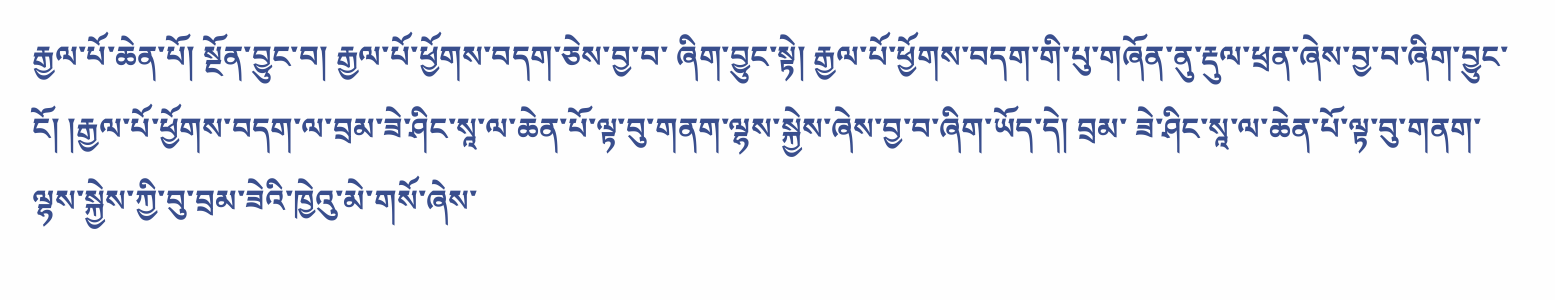རྒྱལ་པོ་ཆེན་པོ། སྔོན་བྱུང་བ། རྒྱལ་པོ་ཕྱོགས་བདག་ཅེས་བྱ་བ་ ཞིག་བྱུང་སྟེ། རྒྱལ་པོ་ཕྱོགས་བདག་གི་པུ་གཞོན་ནུ་རྡུལ་ཕྲན་ཞེས་བྱ་བ་ཞིག་བྱུང་ངོ། །རྒྱལ་པོ་ཕྱོགས་བདག་ལ་བྲམ་ཟེ་ཤིང་སཱ་ལ་ཆེན་པོ་ལྟ་བུ་གནག་ལྷས་སྐྱེས་ཞེས་བྱ་བ་ཞིག་ཡོད་དེ། བྲམ་ ཟེ་ཤིང་སཱ་ལ་ཆེན་པོ་ལྟ་བུ་གནག་ལྷས་སྐྱེས་ཀྱི་བུ་བྲམ་ཟེའི་ཁྱེའུ་མེ་གསོ་ཞེས་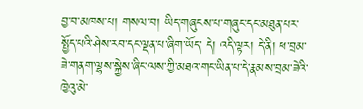བྱ་བ་མཁས་པ། གསལ་བ། ཡིད་གཞུངས་པ་གཞུང་དང་མཐུན་པར་སྤྱོད་པའི་ཤེས་རབ་དང་ལྡན་པ་ཞིག་ཡོད་ དེ། འདི་ལྟར། དེ་ནི། ཕ་བྲམ་ཟེ་གནག་ལྷས་སྐྱེས་ཞིང་ལས་ཀྱི་མཐའ་གང་ཡིན་པ་དེ་རྣམས་བྲམ་ཟེའི་ཁྱེའུ་མེ་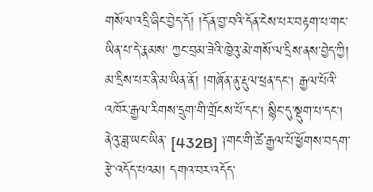གསོལ་འདྲི་ཞིང་བྱེད་དོ། །དོན་བྱ་བའི་དོན་ངེས་པར་བརྟག་པ་གང་ཡིན་པ་དེ་རྣམས་ ཀྱང་བྲམ་ཟེའི་ཁྱེའུ་མེ་གསོ་ལ་དྲིས་ནས་བྱེད་ཀྱི། མ་དྲིས་པར་ནི་མ་ཡིན་ནོ། །གཞོན་ནུ་རྡུལ་ཕྲན་དང། རྒྱལ་པོའི་འཁོར་རྒྱལ་རིགས་དྲུག་གི་གྲོངས་པོ་དང། སྙིང་དུ་སྡུག་པ་དང། ནེའུ་ཟླ་ཡང་ཡིན་ [432B] ༑གང་གི་ཚེ་རྒྱལ་པོ་ཕྱོགས་བདག་རྩེ་འདོད་པའམ། དགའ་བར་འདོད་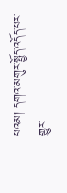པའམ། དགའ་མགུར་སྤྱོད་འདོད་པར་གྱུར་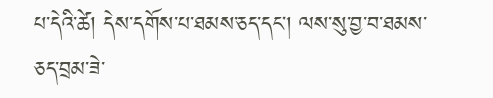པ་དེའི་ཚེ། དེས་དགོས་པ་ཐམས་ཅད་དང། ལས་སུ་བྱ་བ་ཐམས་ཅད་བྲམ་ཟེ་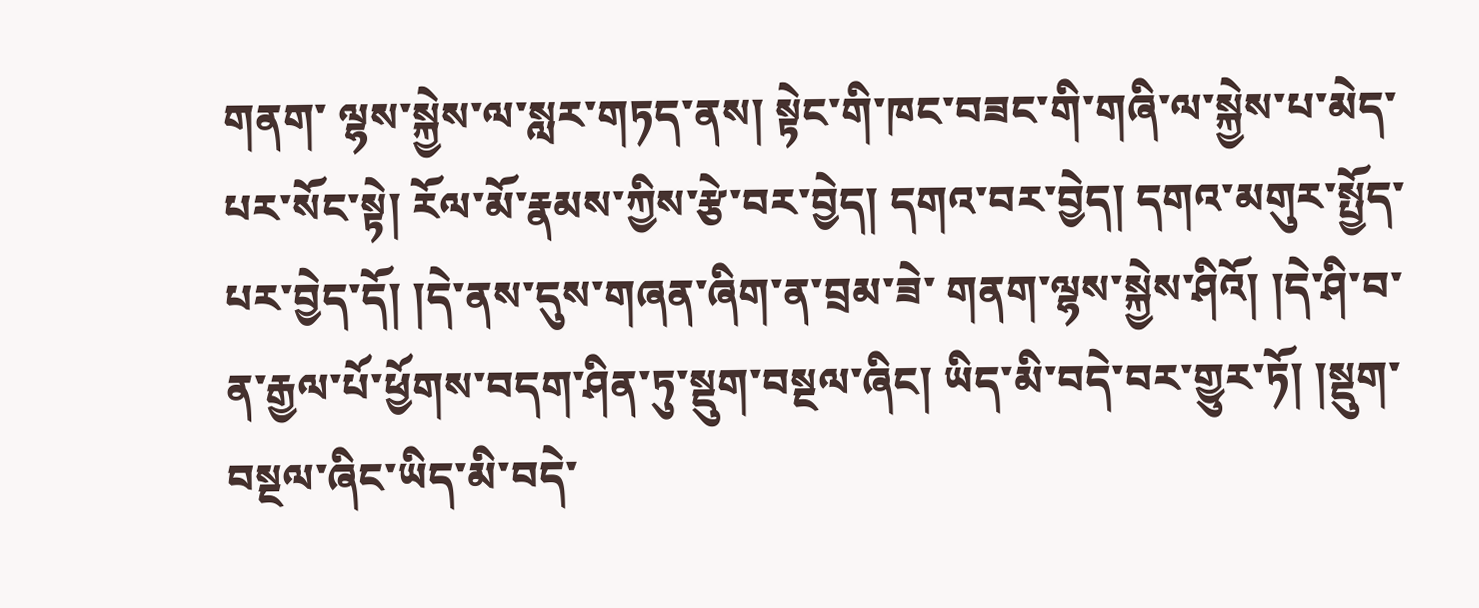གནག་ ལྷས་སྐྱེས་ལ་སླར་གཏད་ནས། སྟེང་གི་ཁང་བཟང་གི་གཞི་ལ་སྐྱེས་པ་མེད་པར་སོང་སྟེ། རོལ་མོ་རྣམས་ཀྱིས་རྩེ་བར་བྱེད། དགའ་བར་བྱེད། དགའ་མགུར་སྤྱོད་པར་བྱེད་དོ། །དེ་ནས་དུས་གཞན་ཞིག་ན་བྲམ་ཟེ་ གནག་ལྷས་སྐྱེས་ཤིའོ། །དེ་ཤི་བ་ན་རྒྱལ་པོ་ཕྱོགས་བདག་ཤིན་ཏུ་སྡུག་བསྔལ་ཞིང། ཡིད་མི་བདེ་བར་གྱུར་ཏོ། །སྡུག་བསྔལ་ཞིང་ཡིད་མི་བདེ་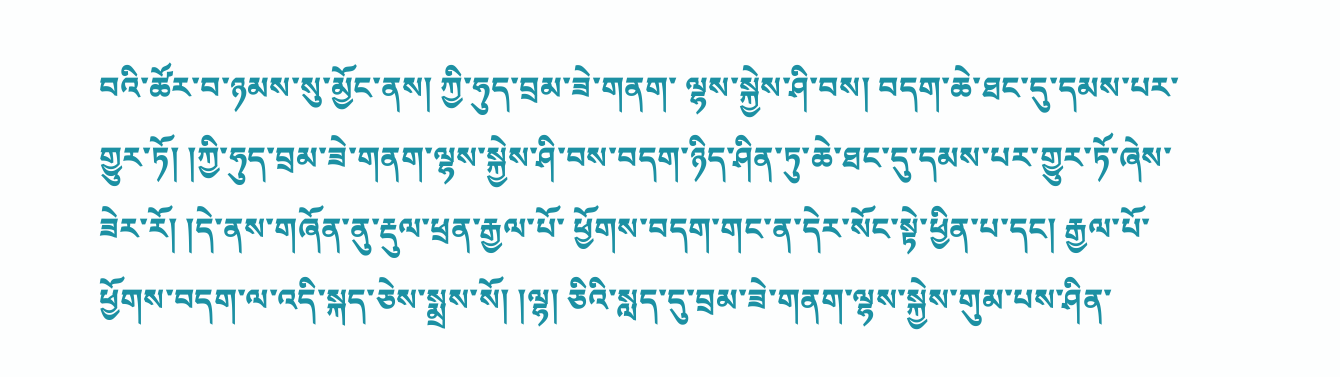བའི་ཚོར་བ་ཉམས་སུ་མྱོང་ནས། ཀྱི་ཧུད་བྲམ་ཟེ་གནག་ ལྷས་སྐྱེས་ཤི་བས། བདག་ཆེ་ཐང་དུ་དམས་པར་གྱུར་ཏོ། །ཀྱི་ཧུད་བྲམ་ཟེ་གནག་ལྷས་སྐྱེས་ཤི་བས་བདག་ཉིད་ཤིན་ཏུ་ཆེ་ཐང་དུ་དམས་པར་གྱུར་ཏོ་ཞེས་ཟེར་རོ། །དེ་ནས་གཞོན་ནུ་རྡུལ་ཕྲན་རྒྱལ་པོ་ ཕྱོགས་བདག་གང་ན་དེར་སོང་སྟེ་ཕྱིན་པ་དང། རྒྱལ་པོ་ཕྱོགས་བདག་ལ་འདི་སྐད་ཅེས་སྨྲས་སོ། །ལྷ། ཅིའི་སླད་དུ་བྲམ་ཟེ་གནག་ལྷས་སྐྱེས་གུམ་པས་ཤིན་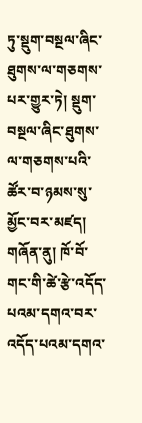ཏུ་སྡུག་བསྔལ་ཞིང་ཐུགས་ལ་གཅགས་ པར་གྱུར་ཏེ། སྡུག་བསྔལ་ཞིང་ཐུགས་ལ་གཅགས་པའི་ཚོར་བ་ཉམས་སུ་མྱོང་བར་མཛད། གཞོན་ནུ། ཁོ་བོ་གང་གི་ཚེ་རྩེ་འདོད་པའམ་དགའ་བར་འདོད་པའམ་དགའ་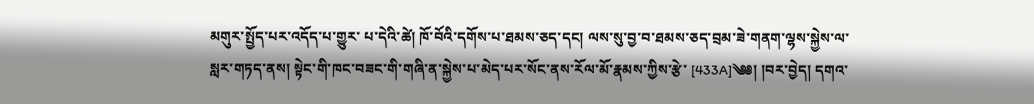མགུར་སྤྱོད་པར་འདོད་པ་གྱུར་ པ་དེའི་ཚེ། ཁོ་བོའི་དགོས་པ་ཐམས་ཅད་དང། ལས་སུ་བྱ་བ་ཐམས་ཅད་བྲམ་ཟེ་གནག་ལྷས་སྐྱེས་ལ་སླར་གཏད་ནས། སྟེང་གི་ཁང་བཟང་གི་གཞི་ན་སྐྱེས་པ་མེད་པར་སོང་ནས་རོལ་མོ་རྣམས་ཀྱིས་རྩེ་ [433A]༄༅། །བར་བྱེད། དགའ་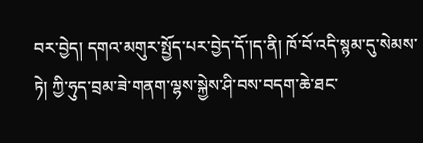བར་བྱེད། དགའ་མགུར་སྤྱོད་པར་བྱེད་དོ་།ད་ནི། ཁོ་བོ་འདི་སྙམ་དུ་སེམས་ཏེ། ཀྱི་ཧུད་བྲམ་ཟེ་གནག་ལྷས་སྐྱེས་ཤི་བས་བདག་ཆེ་ཐང་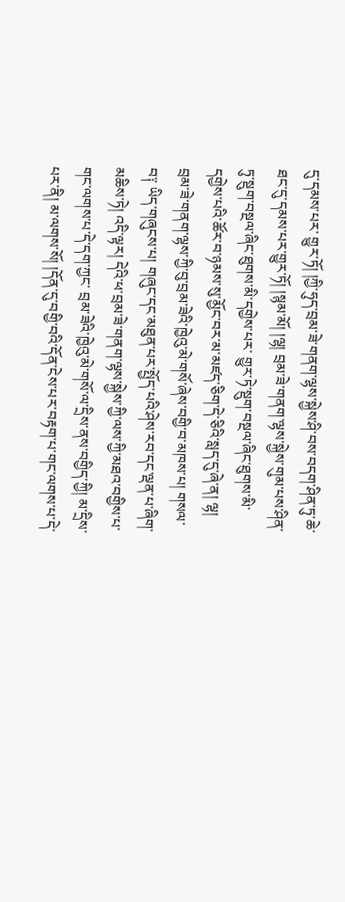དུ་དམས་པར་ གྱུར་ཏོ། །ཀྱི་ཧུད་བྲམ་ཟེ་གནག་ལྷས་སྐྱེས་ཤི་བས་བདག་ཤིན་ཏུ་ཆེ་ཐང་དུ་དམས་པར་གྱུར་ཏོ། །སྙམ་མོ། །ལྷ། བྲམ་ཟེ་གནག་ལྷས་སྐྱེས་གུམ་པས་ཤིན་ཏུ་སྡུག་བསྔལ་ཞིང་ཐུགས་མི་དགྱེས་པར་ གྱུར་ཏེ་སྡུག་བསྔལ་ཞིང་ཐུགས་མི་དགྱེས་པའི་ཚོར་བ་ཉམས་སུ་མྱོང་བར་མ་མཛད་ཅིག་དེ་ཅིའི་སླད་དུ་ཞེ་ན། ལྷ། བྲམ་ཟེ་གནག་ལྷས་ཀྱི་བུ་བྲམ་ཟེའི་ཁྱེའུ་མེ་གསོ་ཞེས་བགྱི་བ་མཁས་པ། གསལ་ བ༑ ཡིད་གཞུངས་པ། གཞུང་དང་མཐུན་པར་སྤྱོད་པའི་ཤེས་རབ་དང་ལྡན་པ་ཞིག་མཆིས་ཏེ། འདི་ལྟར། དེའི་ཕ་བྲམ་ཟེ་གནག་ལྷས་སྐྱེས་ཀྱི་ལས་ཀྱི་མཐའ་བགྱིས་པ་གང་ལགས་པ་དེ་དག་ཀྱང་ བྲམ་ཟེའི་ཁྱེའུ་མེ་གསོ་ལ་དྲིས་ནས་བགྱིད་ཀྱི། མ་དྲིས་པར་ནི། མ་ལགས་སོ། །དོན་དུ་བགྱི་བའི་དོན་ངེས་པར་བརྟག་པ་གང་ལགས་པ་དེ་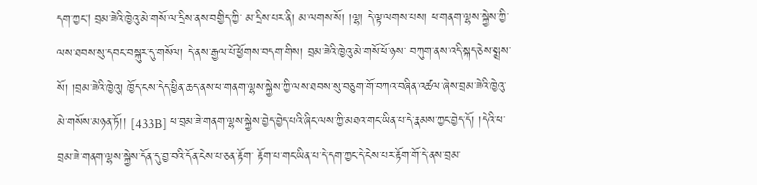དག་ཀྱང། བྲམ་ཟེའི་ཁྱེའུ་མེ་གསོ་ལ་དྲིས་ནས་བགྱིད་ཀྱི་ མ་དྲིས་པར་ནི། མ་ལགས་སོ། །ལྷ། དེ་ལྟ་ལགས་པས། ཕ་གནག་ལྷས་སྐྱེས་ཀྱི་ལས་ཐབས་སུ་དབང་བསྐུར་དུ་གསོལ། དེ་ནས་རྒྱལ་པོ་ཕྱོགས་བདག་གིས། བྲམ་ཟེའི་ཁྱེའུ་མེ་གསོ་ཕོ་ཉས་ བཀུག་ནས་འདི་སྐད་ཅེས་སྨྲས་སོ། །བྲམ་ཟེའི་ཁྱེའུ། ཁྱོད་ངས་དེད་ཕྱིན་ཆད་ནས་ཕ་གནག་ལྷས་སྐྱེས་ཀྱི་ལས་ཐབས་སུ་བཅུག་གོ་བཀའ་བཞིན་འཚལ་ཞེས་བྲམ་ཟེའི་ཁྱེའུ་མེ་གསོས་མཉན་ཏོ།། [433B] ཕ་བྲམ་ཟེ་གནག་ལྷས་སྐྱེས་བྱེད་བྱེད་པའི་ཞིང་ལས་ཀྱི་མཐའ་གང་ཡིན་པ་དེ་རྣམས་ཀྱང་བྱེད་དོ། །དེའི་ཕ་བྲམ་ཟེ་གནག་ལྷས་སྐྱེས་དོན་དུ་བྱ་བའི་དོན་ངེས་པ་ཅན་རྟོག་ རྟོག་པ་གང་ཡིན་པ་དེ་དག་ཀྱང་དེ་ངེས་པར་རྟོག་གོ་དེ་ནས་བྲམ་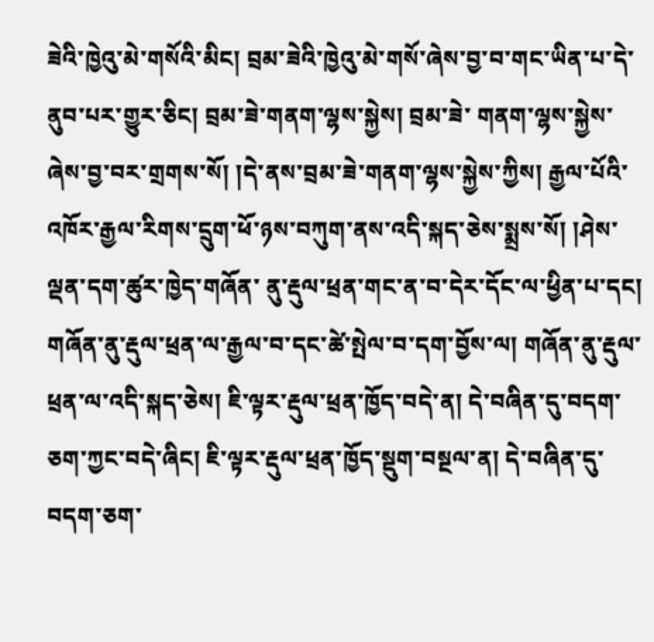ཟེའི་ཁྱེའུ་མེ་གསོའི་མིང། བྲམ་ཟེའི་ཁྱེའུ་མེ་གསོ་ཞེས་བྱ་བ་གང་ཡིན་པ་དེ་ནུབ་པར་གྱུར་ཅིང། བྲམ་ཟེ་གནག་ལྷས་སྐྱེས། བྲམ་ཟེ་ གནག་ལྷས་སྐྱེས་ཞེས་བྱ་བར་གྲགས་སོ། །དེ་ནས་བྲམ་ཟེ་གནག་ལྷས་སྐྱེས་ཀྱིས། རྒྱལ་པོའི་འཁོར་རྒྱལ་རིགས་དྲུག་ཕོ་ཉས་བཀུག་ནས་འདི་སྐད་ཅེས་སྨྲས་སོ། །ཤེས་ལྡན་དག་ཚུར་ཁྱེད་གཞོན་ ནུ་རྡུལ་ཕྲན་གང་ན་བ་དེར་དོང་ལ་ཕྱིན་པ་དང། གཞོན་ནུ་རྡུལ་ཕྲན་ལ་རྒྱལ་བ་དང་ཚེ་སྤེལ་བ་དག་བྱོས་ལ། གཞོན་ནུ་རྡུལ་ཕྲན་ལ་འདི་སྐད་ཅེས། ཇི་ལྟར་རྡུལ་ཕྲན་ཁྱོད་བདེ་ན། དེ་བཞིན་དུ་བདག་ ཅག་ཀྱང་བདེ་ཞིང། ཇི་ལྟར་རྡུལ་ཕྲན་ཁྱོད་སྡུག་བསྔལ་ན། དེ་བཞིན་དུ་བདག་ཅག་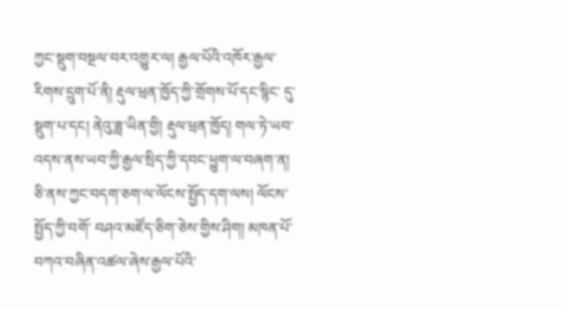ཀྱང་སྡུག་བསྔལ་བར་འགྱུར་ལ། རྒྱལ་པོའི་འཁོར་རྒྱལ་རིགས་དྲུག་པོ་ནི། རྡུལ་ཕྲན་ཁྱོད་ཀྱི་གྲོགས་པོ་དང་སྙིང་ དུ་སྡུག་པ་དང། ནེའུ་ཟླ་ཡིན་གྱི། རྡུལ་ཕྲན་ཁྱོད། གལ་ཏེ་ཡབ་འདས་ནས་ཡབ་ཀྱི་རྒྱལ་སྲིད་ཀྱི་དབང་ཕྱུག་ལ་བཞག་ན། ཅི་ནས་ཀྱང་བདག་ཅག་ལ་ལོངས་སྤྱོད་དག་ལས། ལོངས་སྤྱོད་ཀྱི་བགོ་ བཤའ་མཛོད་ཅིག་ཅེས་གྱིས་ཤིག། མཁན་པོ་བཀའ་བཞིན་འཚལ་ཞེས་རྒྱལ་པོའི་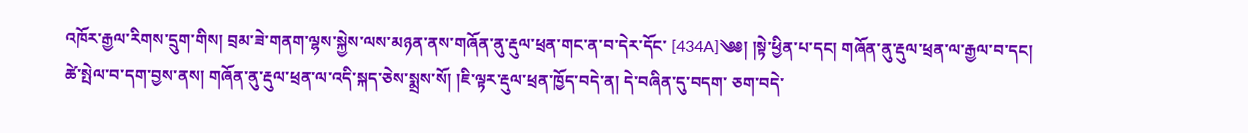འཁོར་རྒྱལ་རིགས་དྲུག་གིས། བྲམ་ཟེ་གནག་ལྷས་སྐྱེས་ལས་མཉན་ནས་གཞོན་ནུ་རྡུལ་ཕྲན་གང་ན་བ་དེར་དོང་ [434A]༄༅། །སྟེ་ཕྱིན་པ་དང། གཞོན་ནུ་རྡུལ་ཕྲན་ལ་རྒྱལ་བ་དང། ཚེ་སྤེལ་བ་དག་བྱས་ནས། གཞོན་ནུ་རྡུལ་ཕྲན་ལ་འདི་སྐད་ཅེས་སྨྲས་སོ། །ཇི་ལྟར་རྡུལ་ཕྲན་ཁྱོད་བདེ་ན། དེ་བཞིན་དུ་བདག་ ཅག་བདེ་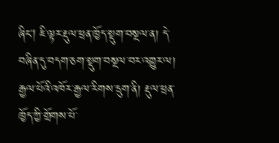ཞིང། ཇི་ལྟར་རྡུལ་ཕྲན་ཁྱོད་སྡུག་བསྔལ་ན། དེ་བཞིན་དུ་བདག་ཅག་སྡུག་བསྔལ་བར་འགྱུར་ལ། རྒྱལ་པོའི་འཁོར་རྒྱལ་རིགས་དྲུག་ནི། རྡུལ་ཕྲན་ཁྱོད་ཀྱི་གྲོགས་པོ་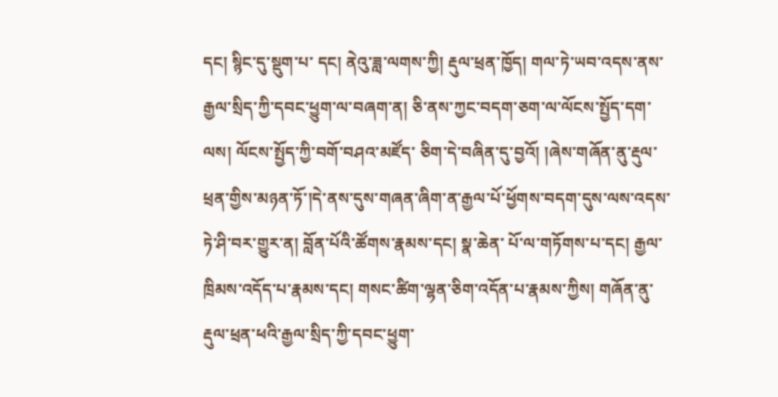དང། སྙིང་དུ་སྡུག་པ་ དང། ནེའུ་ཟླ་ལགས་ཀྱི། རྡུལ་ཕྲན་ཁྱོད། གལ་ཏེ་ཡབ་འདས་ནས་རྒྱལ་སྲིད་ཀྱི་དབང་ཕྱུག་ལ་བཞག་ན། ཅི་ནས་ཀྱང་བདག་ཅག་ལ་ལོངས་སྤྱོད་དག་ལས། ལོངས་སྤྱོད་ཀྱི་བགོ་བཤའ་མཛོད་ ཅིག་དེ་བཞིན་དུ་བྱའོ། །ཞེས་གཞོན་ནུ་རྡུལ་ཕྲན་གྱིས་མཉན་ཏོ་།དེ་ནས་དུས་གཞན་ཞིག་ན་རྒྱལ་པོ་ཕྱོགས་བདག་དུས་ལས་འདས་ཏེ་ཤི་བར་གྱུར་ན། བློན་པོའི་ཚོགས་རྣམས་དང། སྣ་ཆེན་ པོ་ལ་གཏོགས་པ་དང། རྒྱལ་ཁྲིམས་འདོད་པ་རྣམས་དང། གསང་ཚིག་ལྷན་ཅིག་འདོན་པ་རྣམས་ཀྱིས། གཞོན་ནུ་རྡུལ་ཕྲན་ཕའི་རྒྱལ་སྲིད་ཀྱི་དབང་ཕྱུག་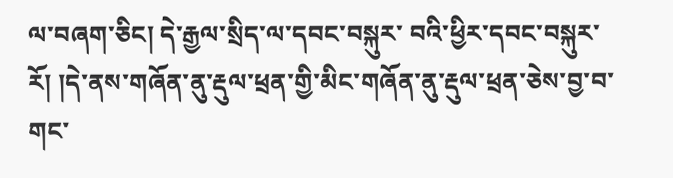ལ་བཞག་ཅིང། དེ་རྒྱལ་སྲིད་ལ་དབང་བསྐུར་ བའི་ཕྱིར་དབང་བསྐུར་རོ། །དེ་ནས་གཞོན་ནུ་རྡུལ་ཕྲན་གྱི་མིང་གཞོན་ནུ་རྡུལ་ཕྲན་ཅེས་བྱ་བ་གང་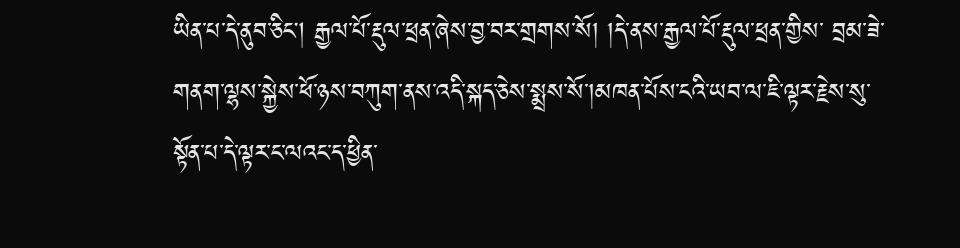ཡིན་པ་དེ་ནུབ་ཅིང། རྒྱལ་པོ་རྡུལ་ཕྲན་ཞེས་བྱ་བར་གྲགས་སོ། །དེ་ནས་རྒྱལ་པོ་རྡུལ་ཕྲན་གྱིས་ བྲམ་ཟེ་གནག་ལྷས་སྐྱེས་ཕོ་ཉས་བཀུག་ནས་འདི་སྐད་ཅེས་སྨྲས་སོ་།མཁན་པོས་ངའི་ཡབ་ལ་ཇི་ལྟར་རྗེས་སུ་སྟོན་པ་དེ་ལྟར་ང་ལའང་ད་ཕྱིན་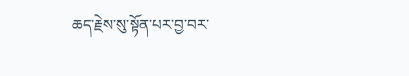ཆད་རྗེས་སུ་སྟོན་པར་བྱ་བར་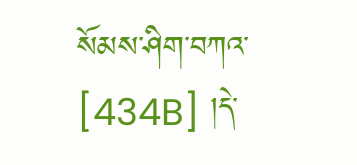སོམས་ཤིག་བཀའ་ [434B] །དེ་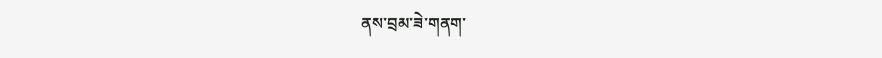ནས་བྲམ་ཟེ་གནག་